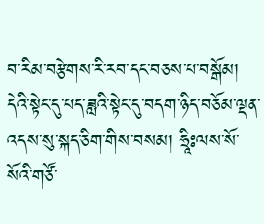བ་རིམ་བརྩེགས་རི་རབ་དང་བཅས་པ་བསྒོམ། དེའི་སྟེང་དུ་པད་ཟླའི་སྟེང་དུ་བདག་ཉིད་བཅོམ་ལྡན་འདས་སུ་སྐད་ཅིག་གིས་བསམ། ཧྲཱིཿལས་སོ་སོའི་གཙོ་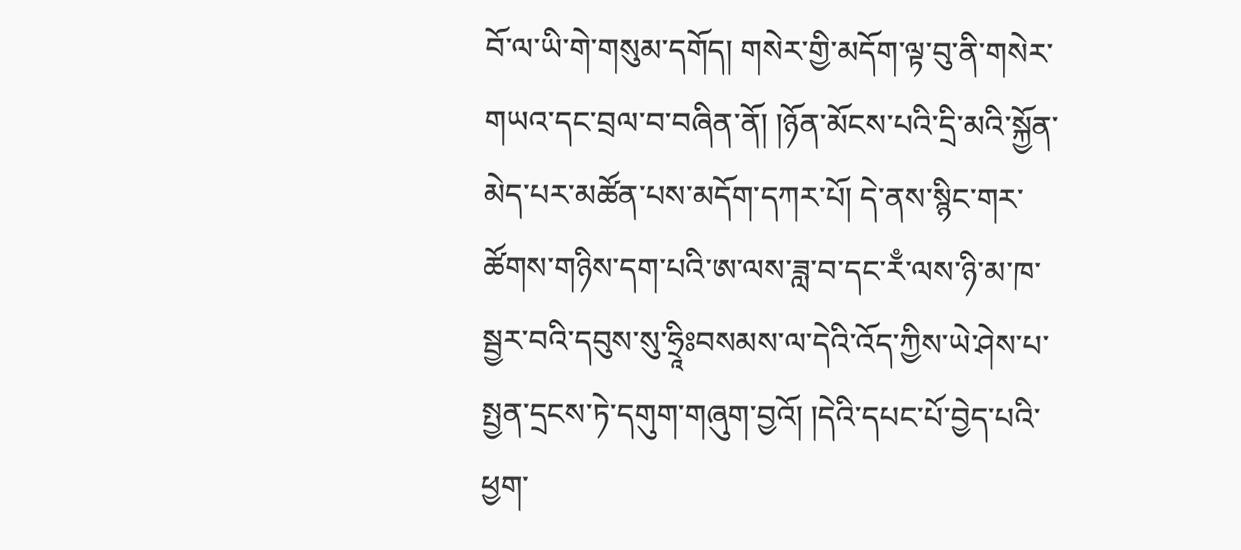བོ་ལ་ཡི་གེ་གསུམ་དགོད། གསེར་གྱི་མདོག་ལྟ་བུ་ནི་གསེར་གཡའ་དང་བྲལ་བ་བཞིན་ནོ། །ཉོན་མོངས་པའི་དྲི་མའི་སྐྱོན་མེད་པར་མཚོན་པས་མདོག་དཀར་པོ། དེ་ནས་སྙིང་གར་ཚོགས་གཉིས་དག་པའི་ཨ་ལས་ཟླ་བ་དང་རྃ་ལས་ཉི་མ་ཁ་སྦྱར་བའི་དབུས་སུ་ཧྲཱིཿབསམས་ལ་དེའི་འོད་ཀྱིས་ཡེ་ཤེས་པ་སྤྱན་དྲངས་ཏེ་དགུག་གཞུག་བྱའོ། །དེའི་དཔང་པོ་བྱེད་པའི་ཕྱག་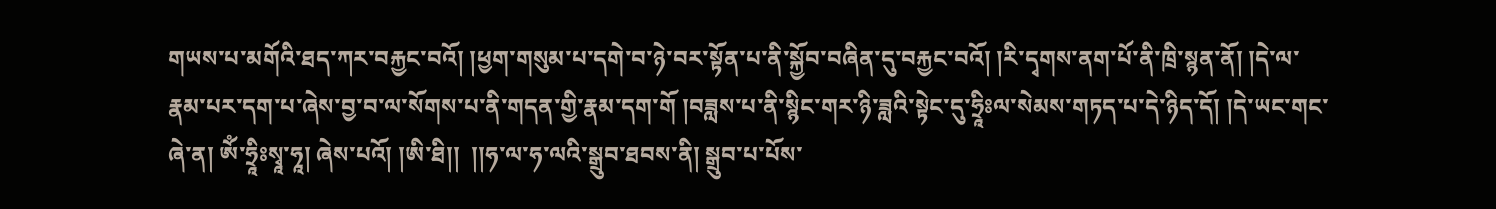གཡས་པ་མགོའི་ཐད་ཀར་བརྐྱང་བའོ། །ཕྱག་གསུམ་པ་དགེ་བ་ཉེ་བར་སྟོན་པ་ནི་སྐྱོབ་བཞིན་དུ་བརྐྱང་བའོ། །རི་དྭགས་ནག་པོ་ནི་ཁྲི་སྙན་ནོ། །དེ་ལ་རྣམ་པར་དག་པ་ཞེས་བྱ་བ་ལ་སོགས་པ་ནི་གདན་གྱི་རྣམ་དག་གོ །བཟླས་པ་ནི་སྙིང་གར་ཉི་ཟླའི་སྟེང་དུ་ཧྲཱིཿལ་སེམས་གཏད་པ་དེ་ཉིད་དོ། །དེ་ཡང་གང་ཞེ་ན། ཨོཾ་ཧྲཱིཿསྭཱ་ཧཱ། ཞེས་པའོ། །ཨི་ཐི།།  །།ཧ་ལ་ཧ་ལའི་སྒྲུབ་ཐབས་ནི། སྒྲུབ་པ་པོས་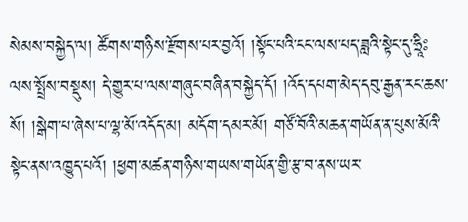སེམས་བསྐྱེད་ལ། ཚོགས་གཉིས་རྫོགས་པར་བྱའོ། །སྟོང་པའི་ངང་ལས་པད་ཟླའི་སྟེང་དུ་ཧྲཱིཿལས་སྤྲོས་བསྡུས། དེ་གྱུར་པ་ལས་གཞུང་བཞིན་བསྐྱེད་དོ། །འོད་དཔག་མེད་དབུ་རྒྱན་རང་ཆས་སོ། །སྒེག་པ་ཞེས་པ་ལྷ་མོ་འདོད་མ། མདོག་དམར་མོ། གཙོ་བོའི་མཆན་གཡོན་ན་པུས་མོའི་སྟེང་ནས་འཁྱུད་པའོ། །ཕྱག་མཚན་གཉིས་གཡས་གཡོན་གྱི་རྩ་བ་ནས་ཡར་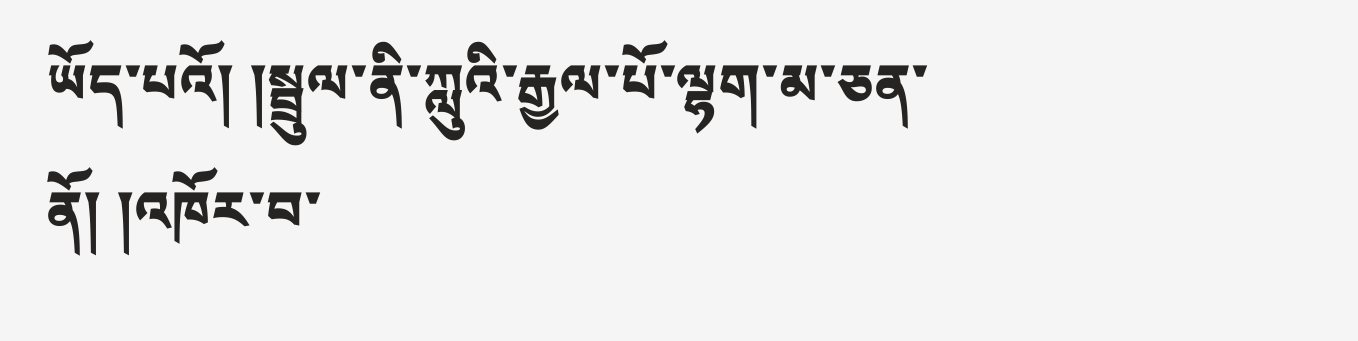ཡོད་པའོ། །སྦྲུལ་ནི་ཀླུའི་རྒྱལ་པོ་ལྷག་མ་ཅན་ནོ། །འཁོར་བ་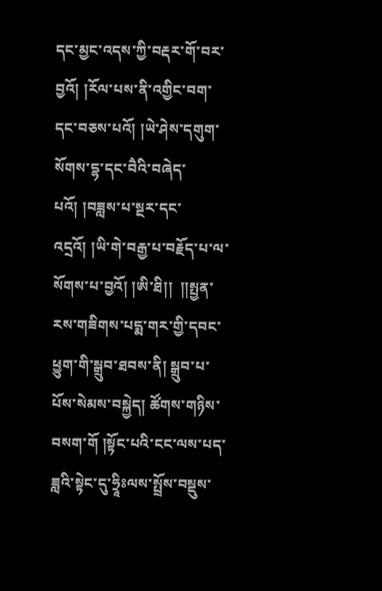དང་མྱང་འདས་ཀྱི་བརྡར་གོ་བར་བྱའོ། །རོལ་པས་ནི་འགྱིང་བག་དང་བཅས་པའོ། །ཡེ་ཤེས་དགུག་སོགས་དྷ་དང་བཻའི་བཞེད་པའོ། །བཟླས་པ་སྔར་དང་འདྲའོ། །ཡི་གེ་བརྒྱ་པ་བརྗོད་པ་ལ་སོགས་པ་བྱའོ། །ཨི་ཐི།།  །།སྤྱན་རས་གཟིགས་པདྨ་གར་གྱི་དབང་ཕྱུག་གི་སྒྲུབ་ཐབས་ནི། སྒྲུབ་པ་པོས་སེམས་བསྐྱེད། ཚོགས་གཉིས་བསག་གོ །སྟོང་པའི་ངང་ལས་པད་ཟླའི་སྟེང་དུ་ཧྲཱིཿལས་སྤྲོས་བསྡུས་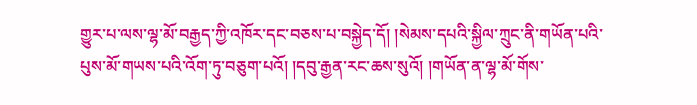གྱུར་པ་ལས་ལྷ་མོ་བརྒྱད་ཀྱི་འཁོར་དང་བཅས་པ་བསྐྱེད་དོ། །སེམས་དཔའི་སྐྱིལ་ཀྲུང་ནི་གཡོན་པའི་པུས་མོ་གཡས་པའི་འོག་ཏུ་བཅུག་པའོ། །དབུ་རྒྱན་རང་ཆས་སུའོ། །གཡོན་ན་ལྷ་མོ་གོས་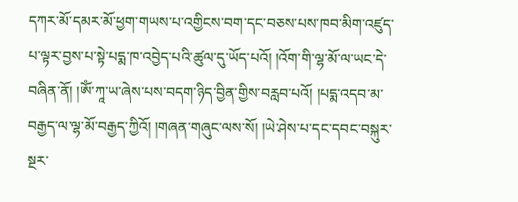དཀར་མོ་དམར་མོ་ཕྱག་གཡས་པ་འགྱིངས་བག་དང་བཅས་པས་ཁབ་མིག་འཛུད་པ་ལྟར་བྱས་པ་སྟེ་པདྨ་ཁ་འབྱེད་པའི་ཚུལ་དུ་ཡོད་པའོ། །འོག་གི་ལྷ་མོ་ལ་ཡང་དེ་བཞིན་ནོ། །ཨོཾ་ཀཱ་ཡ་ཞེས་པས་བདག་ཉིད་བྱིན་གྱིས་བརླབ་པའོ། །པདྨ་འདབ་མ་བརྒྱད་ལ་ལྷ་མོ་བརྒྱད་ཀྱིའོ། །གཞན་གཞུང་ལས་སོ། །ཡེ་ཤེས་པ་དང་དབང་བསྐུར་སྔར་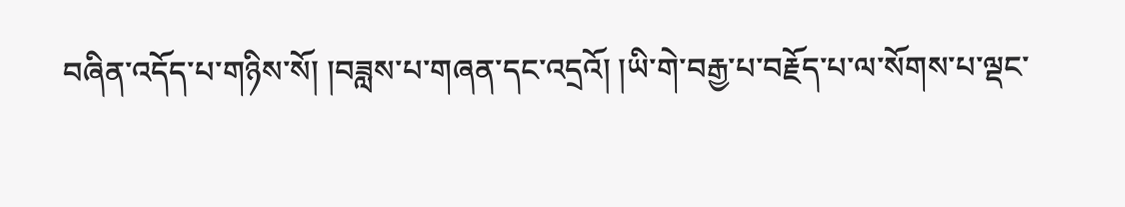བཞིན་འདོད་པ་གཉིས་སོ། །བཟླས་པ་གཞན་དང་འདྲའོ། །ཡི་གེ་བརྒྱ་པ་བརྗོད་པ་ལ་སོགས་པ་ལྡང་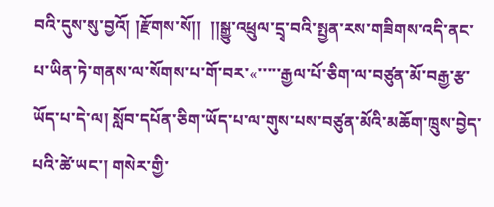བའི་དུས་སུ་བྱའོ། །རྫོགས་སོ།།  །།སྒྱུ་འཕྲུལ་དྲྭ་བའི་སྤྱན་རས་གཟིགས་འདི་ནང་པ་ཡིན་ཏེ་གནས་ལ་སོགས་པ་གོ་བར་«་་་་་རྒྱལ་པོ་ཅིག་ལ་བཙུན་མོ་བརྒྱ་རྩ་ཡོད་པ་དེ་ལ། སློབ་དཔོན་ཅིག་ཡོད་པ་ལ་གུས་པས་བཙུན་མོའི་མཆོག་ཁྲུས་བྱེད་པའི་ཚེ་ཡང་། གསེར་གྱི་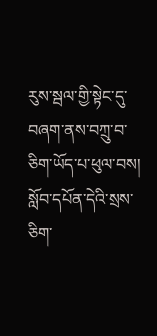རུས་སྦལ་གྱི་སྟེང་དུ་བཞག་ནས་བཀྲུ་བ་ཅིག་ཡོད་པ་ཕུལ་བས། སློབ་དཔོན་དེའི་སྲས་ཅིག་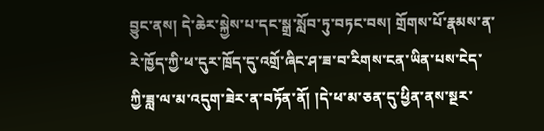བྱུང་ནས། དེ་ཆེར་སྐྱེས་པ་དང་སྒྲ་སློབ་ཏུ་བཏང་བས། གྲོགས་པོ་རྣམས་ན་རེ་ཁྱོད་ཀྱི་ཕ་དུར་ཁྲོད་དུ་འགྲོ་ཞིང་ཤ་ཟ་བ་རིགས་ངན་ཡིན་པས་ངེད་ཀྱི་ཟླ་ལ་མ་འདུག་ཟེར་ན་བཏོན་ནོ། །དེ་ཕ་མ་ཅན་དུ་ཕྱིན་ནས་སྔར་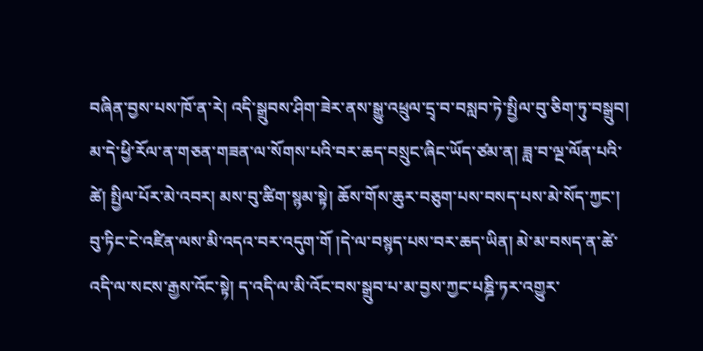བཞིན་བྱས་པས་ཁོ་ན་རེ། འདི་སྒྲུབས་ཤིག་ཟེར་ནས་སྒྱུ་འཕྲུལ་དྲྭ་བ་བསླབ་ཏེ་སྤྱིལ་བུ་ཅིག་ཏུ་བསྒྲུབ། མ་དེ་ཕྱི་རོལ་ན་གཅན་གཟན་ལ་སོགས་པའི་བར་ཆད་བསྲུང་ཞིང་ཡོད་ཙམ་ན། ཟླ་བ་ལྔ་ལོན་པའི་ཚེ། སྤྱིལ་པོར་མེ་འབར། མས་བུ་ཚིག་སྙམ་སྟེ། ཆོས་གོས་ཆུར་བཅུག་པས་བསད་པས་མེ་སོད་ཀྱང་། བུ་ཏིང་ངེ་འཛིན་ལས་མི་འདའ་བར་འདུག་གོ །དེ་ལ་བསྙད་པས་བར་ཆད་ཡིན། མེ་མ་བསད་ན་ཚེ་འདི་ལ་སངས་རྒྱས་འོང་སྟེ། ད་འདི་ལ་མི་འོང་བས་སྒྲུབ་པ་མ་བྱས་ཀྱང་པཎྜི་ཏར་འགྱུར་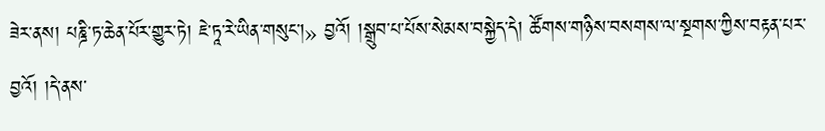ཟེར་ནས། པཎྜི་ཏ་ཆེན་པོར་གྱུར་ཏེ། ཇེ་ཏཱ་རེ་ཡིན་གསུང་།» བྱའོ། །སྒྲུབ་པ་པོས་སེམས་བསྐྱེད་དེ། ཚོགས་གཉིས་བསགས་ལ་སྔགས་ཀྱིས་བརྟན་པར་བྱའོ། །དེ་ནས་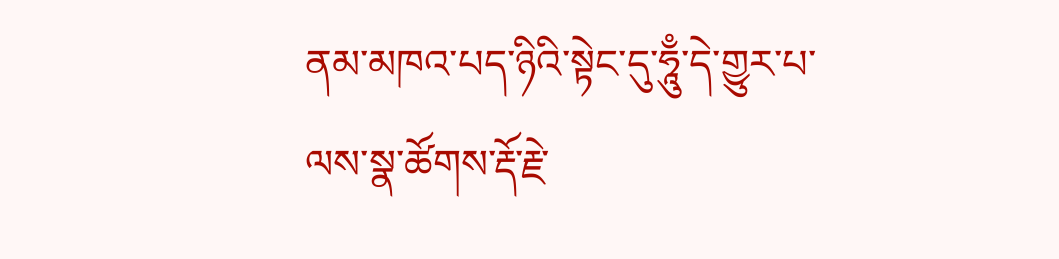ནམ་མཁའ་པད་ཉིའི་སྟེང་དུ་ཧཱུྃ་དེ་གྱུར་པ་ལས་སྣ་ཚོགས་རྡོ་རྗེ་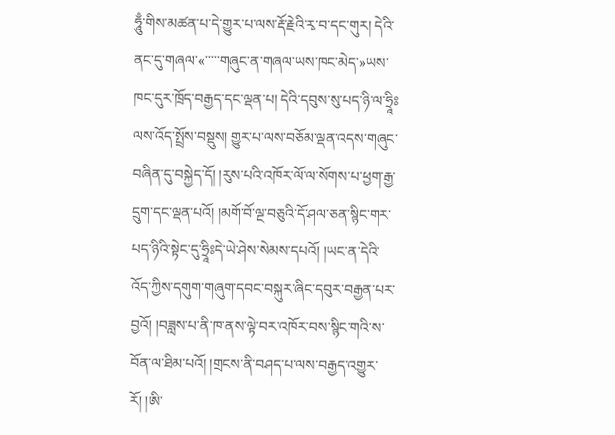ཧཱུྃ་གིས་མཚན་པ་དེ་གྱུར་པ་ལས་རྡོ་རྗེའི་རྭ་བ་དང་གུར། དེའི་ནང་དུ་གཞལ་«་་་་་གཞུང་ན་གཞལ་ཡས་ཁང་མེད་»ཡས་ཁང་དུར་ཁྲོད་བརྒྱད་དང་ལྡན་པ། དེའི་དབུས་སུ་པད་ཉི་ལ་ཧྲཱིཿལས་འོད་སྤྲོས་བསྡུས། གྱུར་པ་ལས་བཅོམ་ལྡན་འདས་གཞུང་བཞིན་དུ་བསྐྱེད་དོ། །རུས་པའི་འཁོར་ལོ་ལ་སོགས་པ་ཕྱག་རྒྱ་དྲུག་དང་ལྡན་པའོ། །མགོ་བོ་ལྔ་བཅུའི་དོ་ཤལ་ཅན་སྙིང་གར་པད་ཉིའི་སྟེང་དུ་ཧྲཱིཿདེ་ཡེ་ཤེས་སེམས་དཔའོ། །ཡང་ན་དེའི་འོད་ཀྱིས་དགུག་གཞུག་དབང་བསྐུར་ཞིང་དབུར་བརྒྱན་པར་བྱའོ། །བཟླས་པ་ནི་ཁ་ནས་ལྟེ་བར་འཁོར་བས་སྙིང་གའི་ས་བོན་ལ་ཐིམ་པའོ། །གྲངས་ནི་བཤད་པ་ལས་བརྒྱད་འགྱུར་རོ། །ཨི་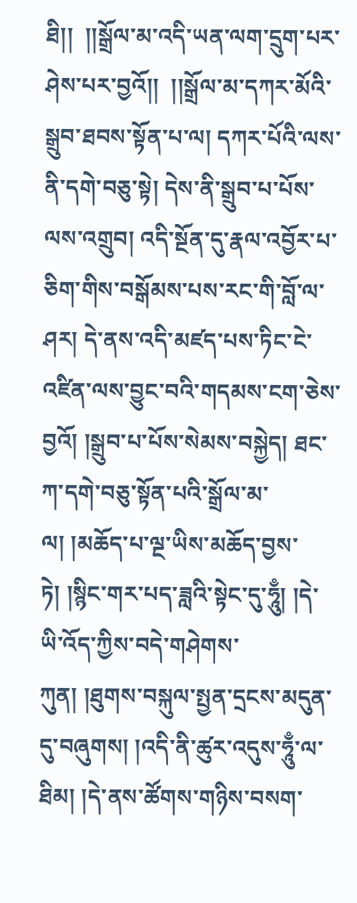ཐི།།  །།སྒྲོལ་མ་འདི་ཡན་ལག་དྲུག་པར་ཤེས་པར་བྱའོ།།  །།སྒྲོལ་མ་དཀར་མོའི་སྒྲུབ་ཐབས་སྟོན་པ་ལ། དཀར་པོའི་ལས་ནི་དགེ་བཅུ་སྟེ། དེས་ནི་སྒྲུབ་པ་པོས་ལས་འགྲུབ། འདི་སྔོན་དུ་རྣལ་འབྱོར་པ་ཅིག་གིས་བསྒོམས་པས་རང་གི་བློ་ལ་ཤར། དེ་ནས་འདི་མཛད་པས་ཏིང་ངེ་འཛིན་ལས་བྱུང་བའི་གདམས་ངག་ཅེས་བྱའོ། །སྒྲུབ་པ་པོས་སེམས་བསྐྱེད། ཐང་ཀ་དགེ་བཅུ་སྟོན་པའི་སྒྲོལ་མ་ལ། །མཆོད་པ་ལྔ་ཡིས་མཆོད་བྱས་ཏེ། །སྙིང་གར་པད་ཟླའི་སྟེང་དུ་ཧཱུྃ། །དེ་ཡི་འོད་ཀྱིས་བདེ་གཤེགས་ཀུན། །ཐུགས་བསྐུལ་སྤྱན་དྲངས་མདུན་དུ་བཞུགས། །འདི་ནི་ཚུར་འདུས་ཧཱུྃ་ལ་ཐིམ། །དེ་ནས་ཚོགས་གཉིས་བསག་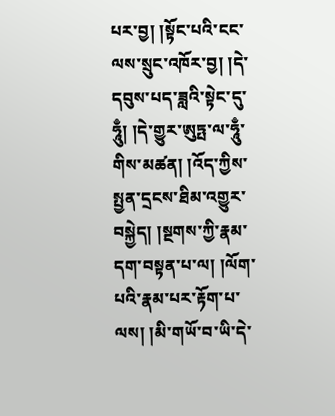པར་བྱ། །སྟོང་པའི་ངང་ལས་སྲུང་འཁོར་བྱ། །དེ་དབུས་པད་ཟླའི་སྟེང་དུ་ཧཱུྃ། །དེ་གྱུར་ཨུཏྤ་ལ་ཧཱུྃ་གིས་མཚན། །འོད་ཀྱིས་སྤྱན་དྲངས་ཐིམ་འགྱུར་བསྐྱེད། །སྔགས་ཀྱི་རྣམ་དག་བསྟན་པ་ལ། །ལོག་པའི་རྣམ་པར་རྟོག་པ་ལས། །མི་གཡོ་བ་ཡི་དེ་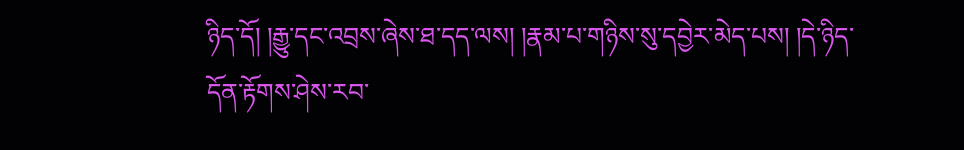ཉིད་དོ། །རྒྱུ་དང་འབྲས་ཞེས་ཐ་དད་ལས། །རྣམ་པ་གཉིས་སུ་དབྱེར་མེད་པས། །དེ་ཉིད་དོན་རྟོགས་ཤེས་རབ་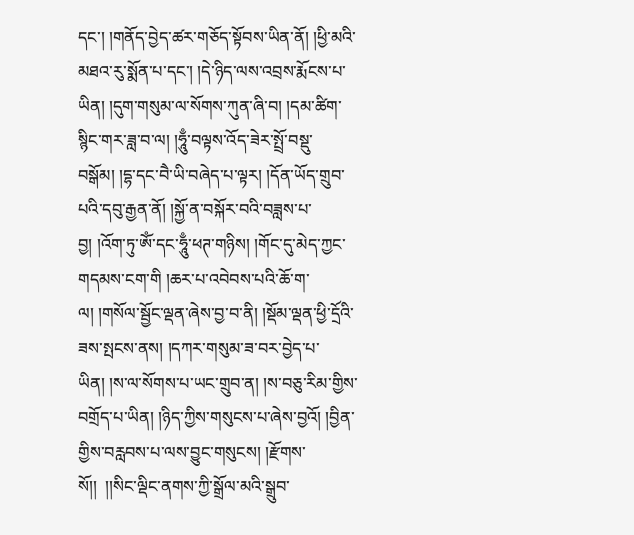དང་། །གནོད་བྱེད་ཚར་གཅོད་སྟོབས་ཡིན་ནོ། །ཕྱི་མའི་མཐའ་རུ་སྨོན་པ་དང་། །དེ་ཉིད་ལས་འབྲས་རྨོངས་པ་ཡིན། །དུག་གསུམ་ལ་སོགས་ཀུན་ཞི་བ། །དམ་ཚིག་སྙིང་གར་ཟླ་བ་ལ། །ཧཱུྃ་བལྟས་འོད་ཟེར་སྤྲོ་བསྡུ་བསྒོམ། །དྷ་དང་བཻ་ཡི་བཞེད་པ་ལྟར། །དོན་ཡོད་གྲུབ་པའི་དབུ་རྒྱན་ནོ། །སྐྱོ་ན་བསྐོར་བའི་བཟླས་པ་བྱ། །འོག་ཏུ་ཨོཾ་དང་ཧཱུྃ་ཕཊ་གཉིས། །གོང་དུ་མེད་ཀྱང་གདམས་ངག་གི །ཆར་པ་འབེབས་པའི་ཆོ་ག་ལ། །གསོལ་སྦྱོང་ལྡན་ཞེས་བྱ་བ་ནི། །སྡོམ་ལྡན་ཕྱི་དྲོའི་ཟས་སྤངས་ནས། །དཀར་གསུམ་ཟ་བར་བྱེད་པ་ཡིན། །ས་ལ་སོགས་པ་ཡང་གྲུབ་ན། །ས་བཅུ་རིམ་གྱིས་བགྲོད་པ་ཡིན། །ཉིད་ཀྱིས་གསུངས་པ་ཞེས་བྱའོ། །བྱིན་གྱིས་བརླབས་པ་ལས་བྱུང་གསུངས། །རྫོགས་སོ།།  །།སིང་ལྡིང་ནགས་ཀྱི་སྒྲོལ་མའི་སྒྲུབ་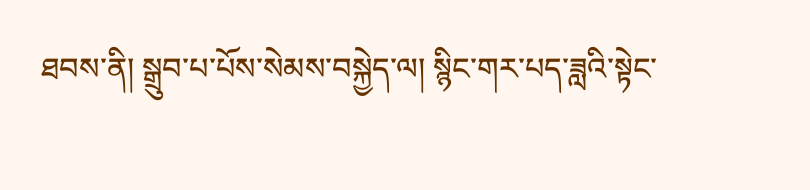ཐབས་ནི། སྒྲུབ་པ་པོས་སེམས་བསྐྱེད་ལ། སྙིང་གར་པད་ཟླའི་སྟེང་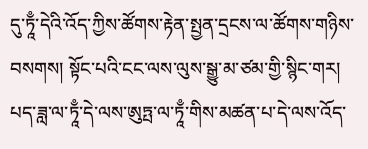དུ་ཏཱྃ་དེའི་འོད་ཀྱིས་ཚོགས་རྟེན་སྤྱན་དྲངས་ལ་ཚོགས་གཉིས་བསགས། སྟོང་པའི་ངང་ལས་ལུས་སྒྱུ་མ་ཙམ་གྱི་སྙིང་གར། པད་ཟླ་ལ་ཏཱྃ་དེ་ལས་ཨུཏྤ་ལ་ཏཱྃ་གིས་མཚན་པ་དེ་ལས་འོད་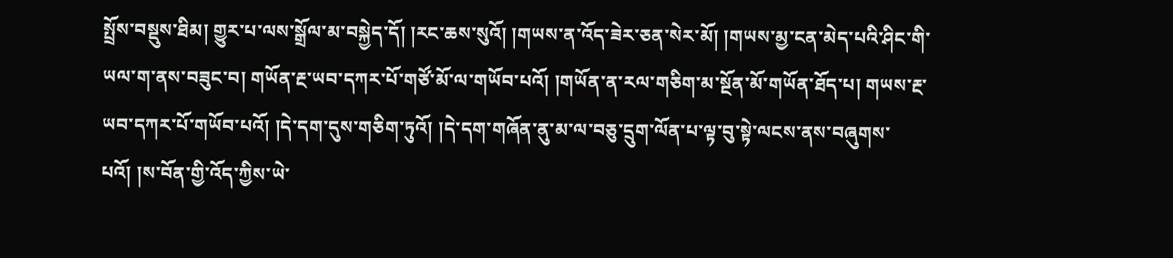སྤྲོས་བསྡུས་ཐིམ། གྱུར་པ་ལས་སྒྲོལ་མ་བསྐྱེད་དོ། །རང་ཆས་སུའོ། །གཡས་ན་འོད་ཟེར་ཅན་སེར་མོ། །གཡས་མྱ་ངན་མེད་པའི་ཤིང་གི་ཡལ་ག་ནས་བཟུང་བ། གཡོན་རྔ་ཡབ་དཀར་པོ་གཙོ་མོ་ལ་གཡོབ་པའོ། །གཡོན་ན་རལ་གཅིག་མ་སྔོན་མོ་གཡོན་ཐོད་པ། གཡས་རྔ་ཡབ་དཀར་པོ་གཡོབ་པའོ། །དེ་དག་དུས་གཅིག་ཏུའོ། །དེ་དག་གཞོན་ནུ་མ་ལ་བཅུ་དྲུག་ལོན་པ་ལྟ་བུ་སྟེ་ལངས་ནས་བཞུགས་པའོ། །ས་བོན་གྱི་འོད་ཀྱིས་ཡེ་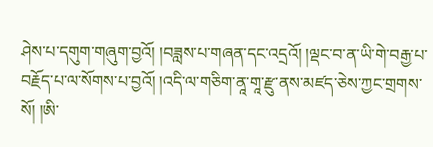ཤེས་པ་དགུག་གཞུག་བྱའོ། །བཟླས་པ་གཞན་དང་འདྲའོ། །ལྡང་བ་ན་ཡི་གེ་བརྒྱ་པ་བརྗོད་པ་ལ་སོགས་པ་བྱའོ། །འདི་ལ་གཅིག་ནཱ་གཱ་རྫུ་ནས་མཛད་ཅེས་ཀྱང་གྲགས་སོ། །ཨི་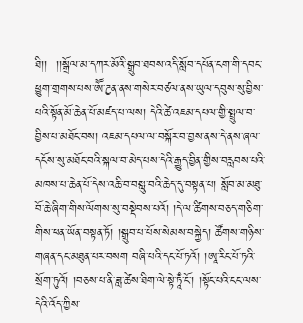ཐི།།  །།སྒྲོལ་མ་དཀར་མོའི་སྒྲུབ་ཐབས་འདི་སློབ་དཔོན་ངག་གི་དབང་ཕྱུག་གྲགས་པས་ཨཽ་ཌྱན་ནས་གསེར་བཙལ་ནས་ཡུལ་དབུས་སུ་བྱིས་པའི་སྟོན་མོ་ཆེན་པོ་མཛད་པ་ལས། དེའི་ཚེ་འཇམ་དཔལ་གྱི་སྤྲུལ་བ་བྱིས་པ་མཐོང་བས། འཇམ་དཔལ་ལ་བསྐོར་བ་བྱས་ནས་དེ་ནས་ཞལ་དངོས་སུ་མཐོང་བའི་སྐལ་བ་མེད་པས་དེའི་རྒྱུད་བྱིན་གྱིས་བརླབས་པའི་མཁས་པ་ཆེན་པོ་དེས་འཆི་བ་བསླུ་བའི་ཆེད་དུ་བསྟན་པ། སློབ་མ་མཐུ་བོ་ཆེ་ཞིག་གིས་ལོགས་སུ་བསྡེབས་པའོ། །དེ་ལ་ཚིགས་བཅད་གཅིག་གིས་ཕན་ཡོན་བསྟན་ཏོ། །སྒྲུབ་པ་པོས་སེམས་བསྐྱེད། ཚོགས་གཉིས་གཞན་དང་མཐུན་པར་བསག བཞི་པའི་དང་པོ་ཏའོ། །ཨཱ་རིང་པོ་ཏའི་སྲོག་ཏུའོ། །བཅས་པ་ནི་ཟླ་ཚེས་ཐིག་ལེ་སྟེ་ཏཱྃ་ངོ་། །སྟོང་པའི་ངང་ལས་དེའི་འོད་ཀྱིས་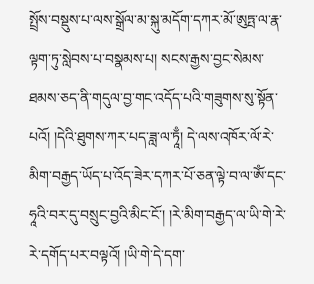སྤྲོས་བསྡུས་པ་ལས་སྒྲོལ་མ་སྐུ་མདོག་དཀར་མོ་ཨུཏྤ་ལ་རྣ་ལྟག་ཏུ་སླེབས་པ་བསྣམས་པ། སངས་རྒྱས་བྱང་སེམས་ཐམས་ཅད་ནི་གདུལ་བྱ་གང་འདོད་པའི་གཟུགས་སུ་སྟོན་པའོ། །དེའི་ཐུགས་ཀར་པད་ཟླ་ལ་ཏཱྃ། དེ་ལས་འཁོར་ལོ་རེ་མིག་བརྒྱད་ཡོད་པ་འོད་ཟེར་དཀར་པོ་ཅན་ལྟེ་བ་ལ་ཨོཾ་དང་ཧཱའི་བར་དུ་བསྲུང་བྱའི་མིང་ངོ་། །རེ་མིག་བརྒྱད་ལ་ཡི་གེ་རེ་རེ་དགོད་པར་བལྟའོ། །ཡི་གེ་དེ་དག་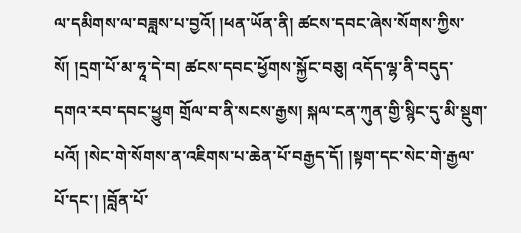ལ་དམིགས་ལ་བཟླས་པ་བྱའོ། །ཕན་ཡོན་ནི། ཚངས་དབང་ཞེས་སོགས་ཀྱིས་སོ། །དྲག་པོ་མ་ཧཱ་དེ་བ། ཚངས་དབང་ཕྱོགས་སྐྱོང་བཅུ། འདོད་ལྷ་ནི་བདུད་དགའ་རབ་དབང་ཕྱུག གྲོལ་བ་ནི་སངས་རྒྱས། སྐལ་ངན་ཀུན་གྱི་སྙིང་དུ་མི་སྡུག་པའོ། །སེང་གེ་སོགས་ན་འཇིགས་པ་ཆེན་པོ་བརྒྱད་དོ། །སྟག་དང་སེང་གེ་རྒྱལ་པོ་དང་། །བློན་པོ་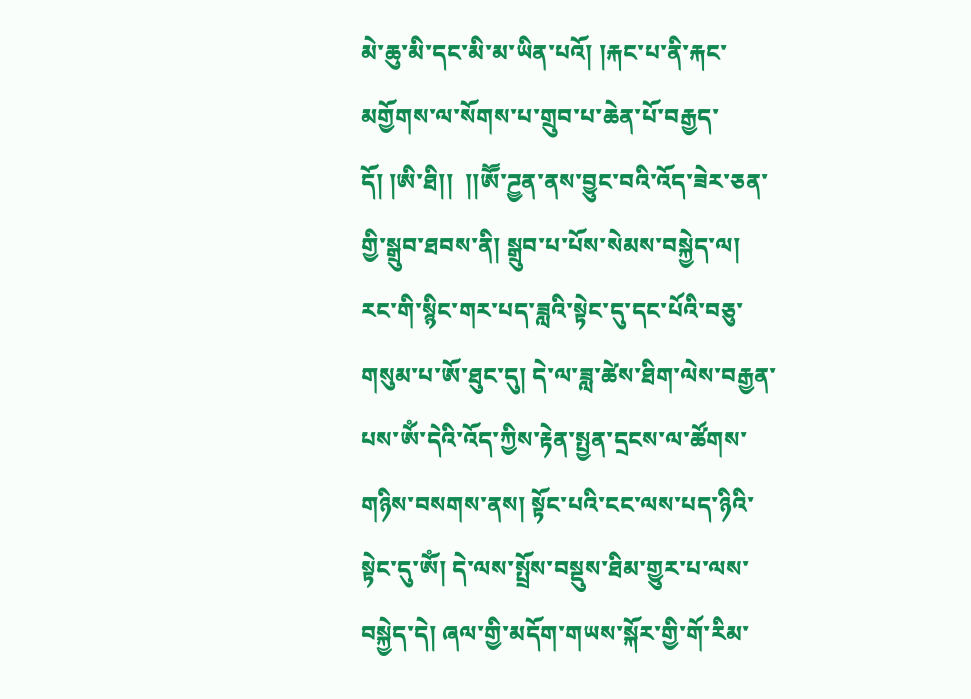མེ་ཆུ་མི་དང་མི་མ་ཡིན་པའོ། །རྐང་པ་ནི་རྐང་མགྱོགས་ལ་སོགས་པ་གྲུབ་པ་ཆེན་པོ་བརྒྱད་དོ། །ཨི་ཐི།།  །།ཨཽ་ཌྱན་ནས་བྱུང་བའི་འོད་ཟེར་ཅན་གྱི་སྒྲུབ་ཐབས་ནི། སྒྲུབ་པ་པོས་སེམས་བསྐྱེད་ལ། རང་གི་སྙིང་གར་པད་ཟླའི་སྟེང་དུ་དང་པོའི་བཅུ་གསུམ་པ་ཨོ་ཐུང་དུ། དེ་ལ་ཟླ་ཚེས་ཐིག་ལེས་བརྒྱན་པས་ཨོཾ་དེའི་འོད་ཀྱིས་རྟེན་སྤྱན་དྲངས་ལ་ཚོགས་གཉིས་བསགས་ནས། སྟོང་པའི་ངང་ལས་པད་ཉིའི་སྟེང་དུ་ཨོཾ། དེ་ལས་སྤྲོས་བསྡུས་ཐིམ་གྱུར་པ་ལས་བསྐྱེད་དེ། ཞལ་གྱི་མདོག་གཡས་སྐོར་གྱི་གོ་རིམ་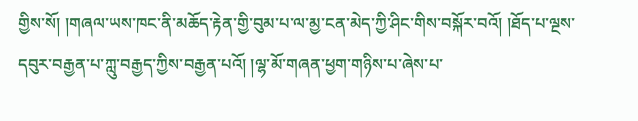གྱིས་སོ། །གཞལ་ཡས་ཁང་ནི་མཆོད་རྟེན་གྱི་བུམ་པ་ལ་མྱ་ངན་མེད་ཀྱི་ཤིང་གིས་བསྐོར་བའོ། །ཐོད་པ་ལྔས་དབུར་བརྒྱན་པ་ཀླུ་བརྒྱད་ཀྱིས་བརྒྱན་པའོ། །ལྷ་མོ་གཞན་ཕྱག་གཉིས་པ་ཞེས་པ་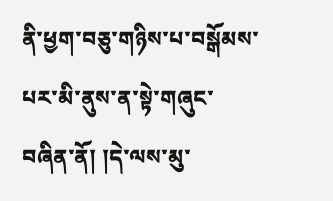ནི་ཕྱག་བཅུ་གཉིས་པ་བསྒོམས་པར་མི་ནུས་ན་སྟེ་གཞུང་བཞིན་ནོ། །དེ་ལས་མུ་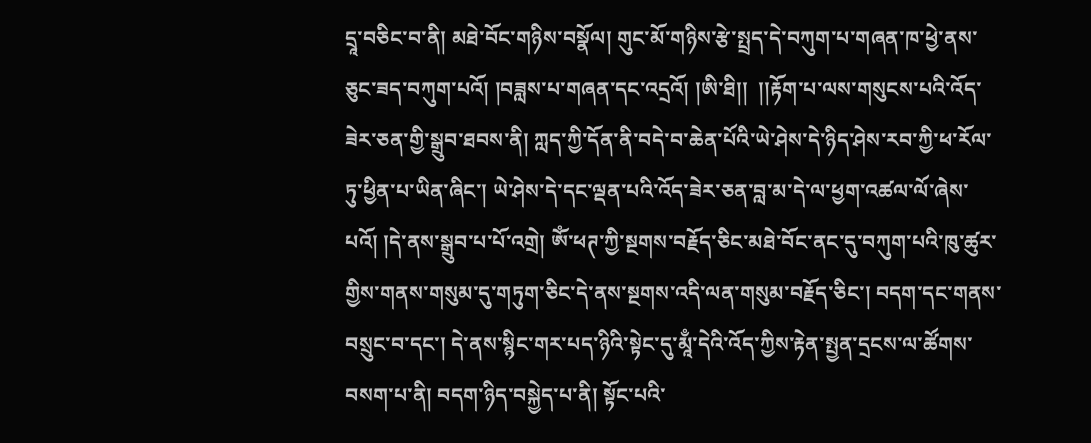དྲཱ་བཅིང་བ་ནི། མཐེ་བོང་གཉིས་བསྣོལ། གུང་མོ་གཉིས་རྩེ་སྤྲད་དེ་བཀུག་པ་གཞན་ཁ་ཕྱེ་ནས་ཅུང་ཟད་བཀུག་པའོ། །བཟླས་པ་གཞན་དང་འདྲའོ། །ཨི་ཐི།།  །།རྟོག་པ་ལས་གསུངས་པའི་འོད་ཟེར་ཅན་གྱི་སྒྲུབ་ཐབས་ནི། ཀླད་ཀྱི་དོན་ནི་བདེ་བ་ཆེན་པོའི་ཡེ་ཤེས་དེ་ཉིད་ཤེས་རབ་ཀྱི་ཕ་རོལ་ཏུ་ཕྱིན་པ་ཡིན་ཞིང་། ཡེ་ཤེས་དེ་དང་ལྡན་པའི་འོད་ཟེར་ཅན་བླ་མ་དེ་ལ་ཕྱག་འཚལ་ལོ་ཞེས་པའོ། །དེ་ནས་སྒྲུབ་པ་པོ་འགྲེ། ཨོཾ་ཕཊ་ཀྱི་སྔགས་བརྗོད་ཅིང་མཐེ་བོང་ནང་དུ་བཀུག་པའི་ཁུ་ཚུར་གྱིས་གནས་གསུམ་དུ་གཏུག་ཅིང་དེ་ནས་སྔགས་འདི་ལན་གསུམ་བརྗོད་ཅིང་། བདག་དང་གནས་བསྲུང་བ་དང་། དེ་ནས་སྙིང་གར་པད་ཉིའི་སྟེང་དུ་མཱྃ་དེའི་འོད་ཀྱིས་རྟེན་སྤྱན་དྲངས་ལ་ཚོགས་བསག་པ་ནི། བདག་ཉིད་བསྐྱེད་པ་ནི། སྟོང་པའི་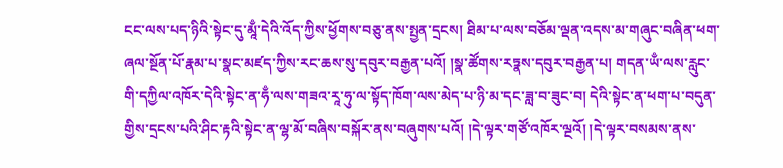ངང་ལས་པད་ཉིའི་སྟེང་དུ་མཱྃ་དེའི་འོད་ཀྱིས་ཕྱོགས་བཅུ་ནས་སྤྱན་དྲངས། ཐིམ་པ་ལས་བཅོམ་ལྡན་འདས་མ་གཞུང་བཞིན་ཕག་ཞལ་སྔོན་པོ་རྣམ་པ་སྣང་མཛད་ཀྱིས་རང་ཆས་སུ་དབུར་བརྒྱན་པའོ། །སྣ་ཚོགས་རཏྣས་དབུར་བརྒྱན་པ། གདན་ཡྃ་ལས་རླུང་གི་དཀྱིལ་འཁོར་དེའི་སྟེང་ན་ཧྃ་ལས་གཟའ་རཱ་ཧུ་ལ་སྟོད་ཁོག་ལས་མེད་པ་ཉི་མ་དང་ཟླ་བ་ཟུང་བ། དེའི་སྟེང་ན་ཕག་པ་བདུན་གྱིས་དྲངས་པའི་ཤིང་རྟའི་སྟེང་ན་ལྷ་མོ་བཞིས་བསྐོར་ནས་བཞུགས་པའོ། །དེ་ལྟར་གཙོ་འཁོར་ལྔའོ། །དེ་ལྟར་བསམས་ནས་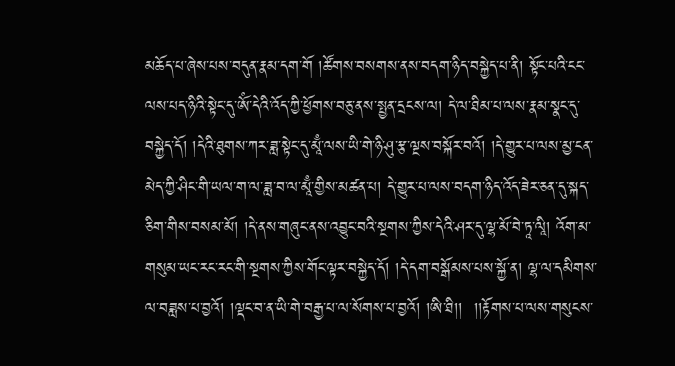མཆོད་པ་ཞེས་པས་བདུན་རྣམ་དག་གོ །ཚོགས་བསགས་ནས་བདག་ཉིད་བསྐྱེད་པ་ནི། སྟོང་པའི་ངང་ལས་པད་ཉིའི་སྟེང་དུ་ཨོཾ་དེའི་འོད་ཀྱི་ཕྱོགས་བཅུ་ནས་སྤྱན་དྲངས་ལ། དེ་ལ་ཐིམ་པ་ལས་རྣམ་སྣང་དུ་བསྐྱེད་དོ། །དེའི་ཐུགས་ཀར་ཟླ་སྟེང་དུ་མཱྃ་ལས་ཡི་གེ་ཉི་ཤུ་རྩ་ལྔས་བསྐོར་བའོ། །དེ་གྱུར་པ་ལས་མྱ་ངན་མེད་ཀྱི་ཤིང་གི་ཡལ་ག་ལ་ཟླ་བ་ལ་མཱྃ་གྱིས་མཚན་པ། དེ་གྱུར་པ་ལས་བདག་ཉིད་འོད་ཟེར་ཅན་དུ་སྐད་ཅིག་གིས་བསམ་མོ། །དེ་ནས་གཞུང་ནས་འབྱུང་བའི་སྔགས་ཀྱིས་དེའི་ཤར་དུ་ལྷ་མོ་བེ་ཏཱ་ལཱི། འོག་མ་གསུམ་ཡང་རང་རང་གི་སྔགས་ཀྱིས་གོང་ལྟར་བསྐྱེད་དོ། །དེ་དག་བསྒོམས་པས་སྐྱོ་ན། ལྷ་ལ་དམིགས་ལ་བཟླས་པ་བྱའོ། །ལྡང་བ་ན་ཡི་གེ་བརྒྱ་པ་ལ་སོགས་པ་བྱའོ། །ཨི་ཐི།།  །།རྟོགས་པ་ལས་གསུངས་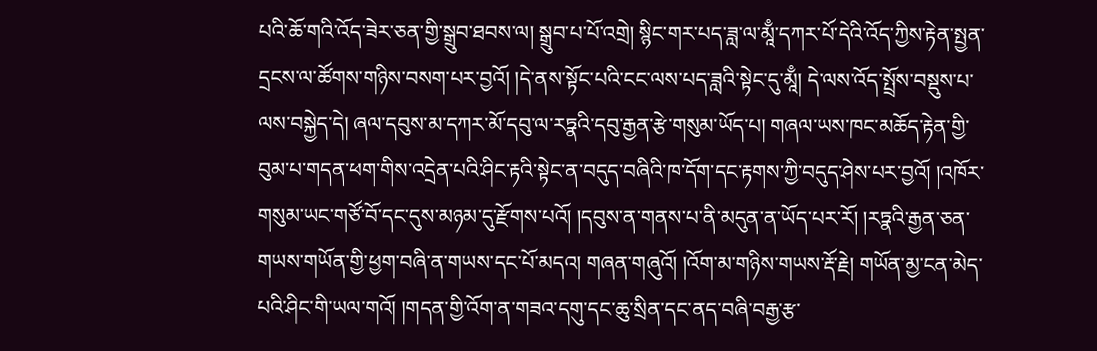པའི་ཆོ་གའི་འོད་ཟེར་ཅན་གྱི་སྒྲུབ་ཐབས་ལ། སྒྲུབ་པ་པོ་འགྲེ། སྙིང་གར་པད་ཟླ་ལ་མཱྃ་དཀར་པོ་དེའི་འོད་ཀྱིས་རྟེན་སྤྱན་དྲངས་ལ་ཚོགས་གཉིས་བསག་པར་བྱའོ། །དེ་ནས་སྟོང་པའི་ངང་ལས་པད་ཟླའི་སྟེང་དུ་མཱྃ། དེ་ལས་འོད་སྤྲོས་བསྡུས་པ་ལས་བསྐྱེད་དེ། ཞལ་དབུས་མ་དཀར་མོ་དབུ་ལ་རཏྣའི་དབུ་རྒྱན་རྩེ་གསུམ་ཡོད་པ། གཞལ་ཡས་ཁང་མཆོད་རྟེན་གྱི་བུམ་པ་གདན་ཕག་གིས་འདྲེན་པའི་ཤིང་རྟའི་སྟེང་ན་བདུད་བཞིའི་ཁ་དོག་དང་རྟགས་ཀྱི་བདུད་ཤེས་པར་བྱའོ། །འཁོར་གསུམ་ཡང་གཙོ་བོ་དང་དུས་མཉམ་དུ་རྫོགས་པའོ། །དབུས་ན་གནས་པ་ནི་མདུན་ན་ཡོད་པར་རོ། །རཏྣའི་རྒྱན་ཅན་གཡས་གཡོན་གྱི་ཕྱག་བཞི་ན་གཡས་དང་པོ་མདའ། གཞན་གཞུའོ། །འོག་མ་གཉིས་གཡས་རྡོ་རྗེ། གཡོན་མྱ་ངན་མེད་པའི་ཤིང་གི་ཡལ་གའོ། །གདན་གྱི་འོག་ན་གཟའ་དགུ་དང་ཆུ་སྲིན་དང་ནད་བཞི་བརྒྱ་རྩ་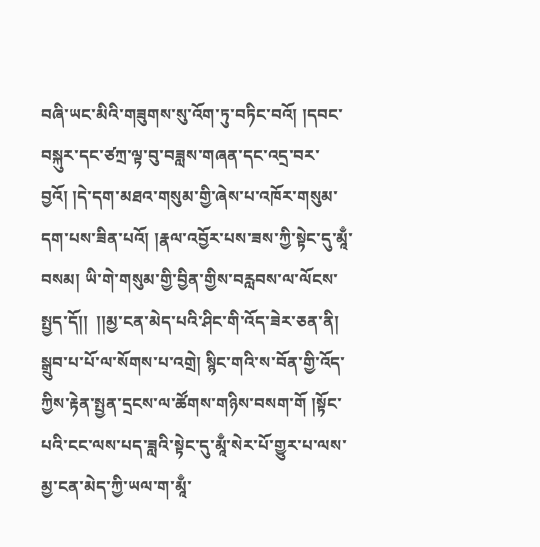བཞི་ཡང་མིའི་གཟུགས་སུ་འོག་ཏུ་བཏིང་བའོ། །དབང་བསྐུར་དང་ཙཀྲ་ལྟ་བུ་བཟླས་གཞན་དང་འདྲ་བར་བྱའོ། །དེ་དག་མཐའ་གསུམ་གྱི་ཞེས་པ་འཁོར་གསུམ་དག་པས་ཟིན་པའོ། །རྣལ་འབྱོར་པས་ཟས་ཀྱི་སྟེང་དུ་མཱྃ་བསམ། ཡི་གེ་གསུམ་གྱི་བྱིན་གྱིས་བརླབས་ལ་ལོངས་སྤྱད་དོ།།  །།མྱ་ངན་མེད་པའི་ཤིང་གི་འོད་ཟེར་ཅན་ནི། སྒྲུབ་པ་པོ་ལ་སོགས་པ་འགྲེ། སྙིང་གའི་ས་བོན་གྱི་འོད་ཀྱིས་རྟེན་སྤྱན་དྲངས་ལ་ཚོགས་གཉིས་བསག་གོ །སྟོང་པའི་ངང་ལས་པད་ཟླའི་སྟེང་དུ་མཱྃ་སེར་པོ་གྱུར་པ་ལས་མྱ་ངན་མེད་ཀྱི་ཡལ་ག་མཱྃ་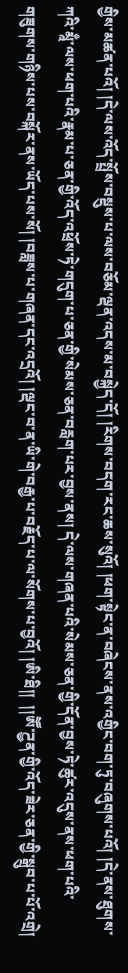གྱིས་མཚན་པའོ། །དེ་ལས་འོད་སྤྲོས་བསྡུས་པ་ལས་བཅོམ་ལྡན་འདས་མ་བསྐྱེད་དོ། །རིགས་བདག་རང་ཆས་སུའོ། །ཕག་སྟེང་ན་བཞེངས་ནས་འགྱིང་བག་ཏུ་བཞུགས་པའོ། །དེ་ནས་ཐུགས་ཀའི་མཱྃ་ལས་ཕག་པའི་རྣམ་པ་ཅན་གྱི་འོད་འཕྲོས་ཏེ་གདུག་པ་ཅན་གྱི་སེམས་ཅན་བརླག་པར་བྱས་ནས། དེ་ལས་གཞན་པའི་སེམས་ཅན་གྱི་དོན་བྱས་ཏེ་ཚུར་འདུས་ནས་ཕག་པའི་གཟུགས་གཉིས་པས་བསྐོར་ནས་ཡོད་པས་སོ། །བཟླས་པ་གཞན་དང་འདྲའོ། །ལྡང་བ་ན་ཡི་གེ་བརྒྱ་པ་བརྗོད་པ་ལ་སོགས་པ་བྱའོ། །ཨི་ཐི།།  །།ཨཽ་ཌྱན་གྱི་འོད་ཟེར་ཅན་གྱི་སྒྲུབ་པ་པོ་འགྲེ།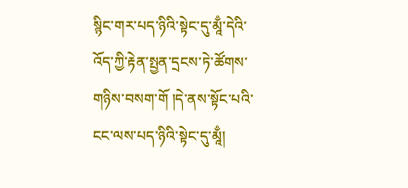སྙིང་གར་པད་ཉིའི་སྟེང་དུ་མཱྃ་དེའི་འོད་ཀྱི་རྟེན་སྤྱན་དྲངས་ཏེ་ཚོགས་གཉིས་བསག་གོ །དེ་ནས་སྟོང་པའི་ངང་ལས་པད་ཉིའི་སྟེང་དུ་མཱྃ།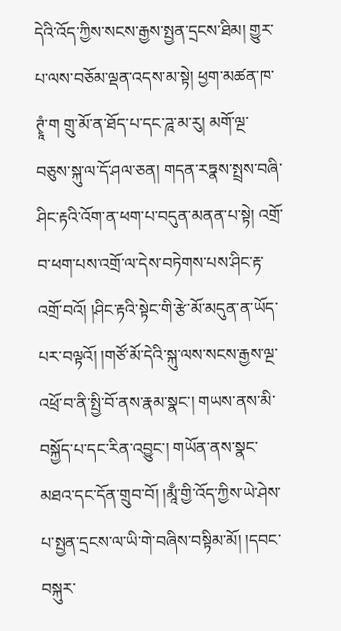དེའི་འོད་ཀྱིས་སངས་རྒྱས་སྤྱན་དྲངས་ཐིམ། གྱུར་པ་ལས་བཅོམ་ལྡན་འདས་མ་སྟེ། ཕྱག་མཚན་ཁ་ཊྭཱཾ་ག གྲུ་མོ་ན་ཐོད་པ་དང་ཌཱ་མ་རུ། མགོ་ལྔ་བཅུས་སྐུ་ལ་དོ་ཤལ་ཅན། གདན་རཏྣས་སྤྲས་བཞི་ཤིང་རྟའི་འོག་ན་ཕག་པ་བདུན་མནན་པ་སྟེ། འགྲོ་བ་ཕག་པས་འགྲོ་ལ་དེས་བཏེགས་པས་ཤིང་རྟ་འགྲོ་བའོ། །ཤིང་རྟའི་སྟེང་གི་རྩེ་མོ་མདུན་ན་ཡོད་པར་བལྟའོ། །གཙོ་མོ་དེའི་སྐུ་ལས་སངས་རྒྱས་ལྔ་འཕྲོ་བ་ནི་སྤྱི་བོ་ནས་རྣམ་སྣང་། གཡས་ནས་མི་བསྐྱོད་པ་དང་རིན་འབྱུང་། གཡོན་ནས་སྣང་མཐའ་དང་དོན་གྲུབ་བོ། །མཱྃ་གྱི་འོད་ཀྱིས་ཡེ་ཤེས་པ་སྤྱན་དྲངས་ལ་ཡི་གེ་བཞིས་བསྟིམ་མོ། །དབང་བསྐུར་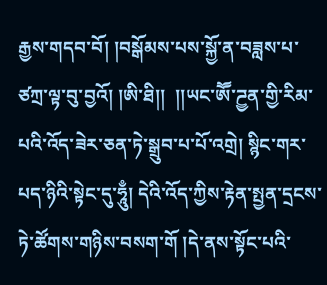རྒྱས་གདབ་བོ། །བསྒོམས་པས་སྐྱོ་ན་བཟླས་པ་ཙཀྲ་ལྟ་བུ་བྱའོ། །ཨི་ཐི།།  །།ཡང་ཨཽ་ཌྱན་གྱི་རིམ་པའི་འོད་ཟེར་ཅན་ཏེ་སྒྲུབ་པ་པོ་འགྲེ། སྙིང་གར་པད་ཉིའི་སྟེང་དུ་ཧཱུྃ། དེའི་འོད་ཀྱིས་རྟེན་སྤྱན་དྲངས་ཏེ་ཚོགས་གཉིས་བསག་གོ །དེ་ནས་སྟོང་པའི་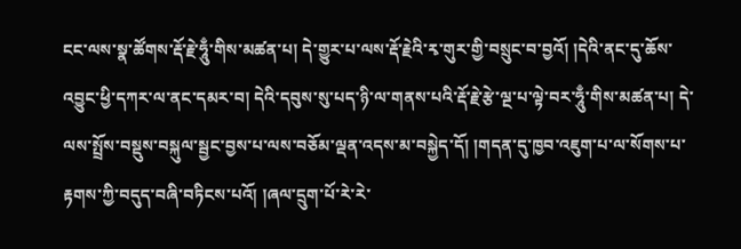ངང་ལས་སྣ་ཚོགས་རྡོ་རྗེ་ཧཱུྃ་གིས་མཚན་པ། དེ་གྱུར་པ་ལས་རྡོ་རྗེའི་རྭ་གུར་གྱི་བསྲུང་བ་བྱའོ། །དེའི་ནང་དུ་ཆོས་འབྱུང་ཕྱི་དཀར་ལ་ནང་དམར་བ། དེའི་དབུས་སུ་པད་ཉི་ལ་གནས་པའི་རྡོ་རྗེ་རྩེ་ལྔ་པ་ལྟེ་བར་ཧཱུྃ་གིས་མཚན་པ། དེ་ལས་སྤྲོས་བསྡུས་བསྐུལ་སྦྱང་བྱས་པ་ལས་བཅོམ་ལྡན་འདས་མ་བསྐྱེད་དོ། །གདན་དུ་ཁྱབ་འཇུག་པ་ལ་སོགས་པ་རྟགས་ཀྱི་བདུད་བཞི་བཏིངས་པའོ། །ཞལ་དྲུག་པོ་རེ་རེ་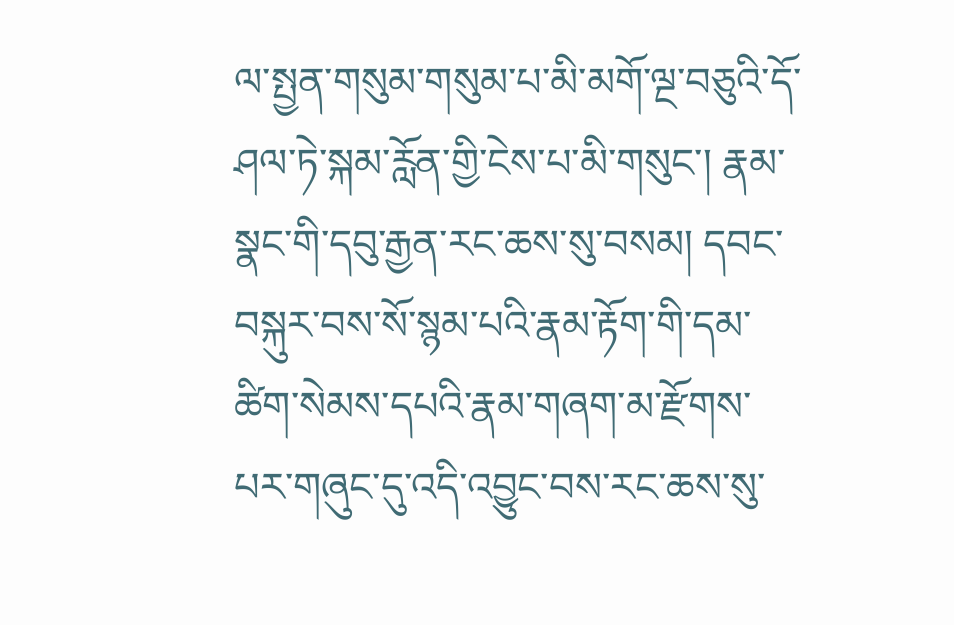ལ་སྤྱན་གསུམ་གསུམ་པ་མི་མགོ་ལྔ་བཅུའི་དོ་ཤལ་ཏེ་སྐམ་རློན་གྱི་ངེས་པ་མི་གསུང་། རྣམ་སྣང་གི་དབུ་རྒྱན་རང་ཆས་སུ་བསམ། དབང་བསྐུར་བས་སོ་སྙམ་པའི་རྣམ་རྟོག་གི་དམ་ཚིག་སེམས་དཔའི་རྣམ་གཞག་མ་རྫོགས་པར་གཞུང་དུ་འདི་འབྱུང་བས་རང་ཆས་སུ་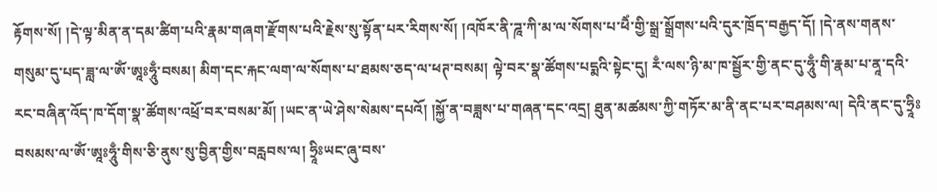རྟོགས་སོ། །དེ་ལྟ་མིན་ན་དམ་ཚིག་པའི་རྣམ་གཞག་རྫོགས་པའི་རྗེས་སུ་སྟོན་པར་རིགས་སོ། །འཁོར་ནི་ཌཱ་ཀི་མ་ལ་སོགས་པ་ཕཻཾ་གྱི་སྒྲ་སྒྲོགས་པའི་དུར་ཁྲོད་བརྒྱད་དོ། །དེ་ནས་གནས་གསུམ་དུ་པད་ཟླ་ལ་ཨོཾ་ཨཱཿཧཱུྃ་བསམ། མིག་དང་རྐང་ལག་ལ་སོགས་པ་ཐམས་ཅད་ལ་ཕཊ་བསམ། ལྟེ་བར་སྣ་ཚོགས་པདྨའི་སྟེང་དུ། རྃ་ལས་ཉི་མ་ཁ་སྦྱོར་གྱི་ནང་དུ་ཧཱུྃ་གི་རྣམ་པ་ནཱ་དའི་རང་བཞིན་འོད་ཁ་དོག་སྣ་ཚོགས་འཕྲོ་བར་བསམ་མོ། །ཡང་ན་ཡེ་ཤེས་སེམས་དཔའོ། །སྐྱོ་ན་བཟླས་པ་གཞན་དང་འདྲ། ཐུན་མཚམས་ཀྱི་གཏོར་མ་ནི་ནང་པར་བཤམས་ལ། དེའི་ནང་དུ་ཧྲཱིཿབསམས་ལ་ཨོཾ་ཨཱཿཧཱུྃ་གིས་ཅི་ནུས་སུ་བྱིན་གྱིས་བརླབས་ལ། ཧྲཱིཿཡང་ཞུ་བས་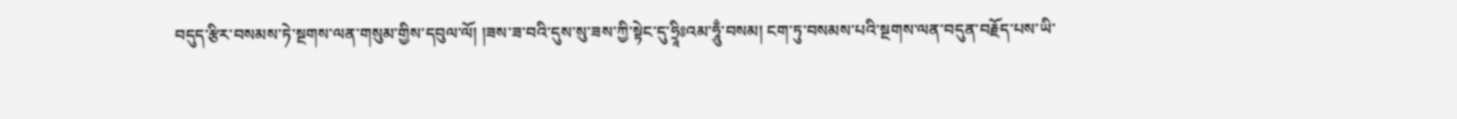བདུད་རྩིར་བསམས་ཏེ་སྔགས་ལན་གསུམ་གྱིས་དབུལ་ལོ། །ཟས་ཟ་བའི་དུས་སུ་ཟས་ཀྱི་སྟེང་དུ་ཧྲཱིཿའམ་ཧཱུྃ་བསམ། ངག་ཏུ་བསམས་པའི་སྔགས་ལན་བདུན་བརྗོད་པས་ཡི་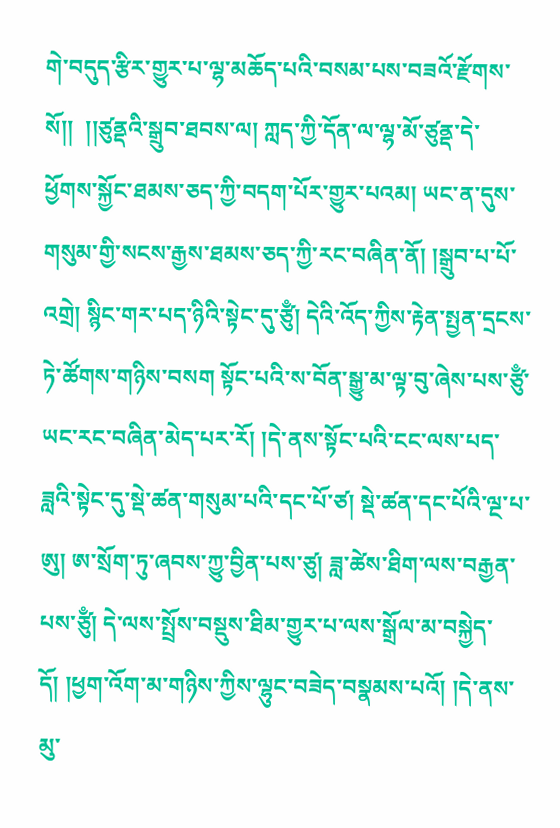གེ་བདུད་རྩིར་གྱུར་པ་ལྷ་མཆོད་པའི་བསམ་པས་བཟའོ་རྫོགས་སོ།།  །།ཙུནྡའི་སྒྲུབ་ཐབས་ལ། ཀླད་ཀྱི་དོན་ལ་ལྷ་མོ་ཙུནྡ་དེ་ཕྱོགས་སྐྱོང་ཐམས་ཅད་ཀྱི་བདག་པོར་གྱུར་པའམ། ཡང་ན་དུས་གསུམ་གྱི་སངས་རྒྱས་ཐམས་ཅད་ཀྱི་རང་བཞིན་ནོ། །སྒྲུབ་པ་པོ་འགྲེ། སྙིང་གར་པད་ཉིའི་སྟེང་དུ་ཙུྃ། དེའི་འོད་ཀྱིས་རྟེན་སྤྱན་དྲངས་ཏེ་ཚོགས་གཉིས་བསག སྟོང་པའི་ས་བོན་སྒྱུ་མ་ལྟ་བུ་ཞེས་པས་ཙུྃ་ཡང་རང་བཞིན་མེད་པར་རོ། །དེ་ནས་སྟོང་པའི་ངང་ལས་པད་ཟླའི་སྟེང་དུ་སྡེ་ཚན་གསུམ་པའི་དང་པོ་ཙ། སྡེ་ཚན་དང་པོའི་ལྔ་པ་ཨུ། ཨ་སྲོག་ཏུ་ཞབས་ཀྱུ་བྱིན་པས་ཙུ། ཟླ་ཚེས་ཐིག་ལས་བརྒྱན་པས་ཙུྃ། དེ་ལས་སྤྲོས་བསྡུས་ཐིམ་གྱུར་པ་ལས་སྒྲོལ་མ་བསྐྱེད་དོ། །ཕྱག་འོག་མ་གཉིས་ཀྱིས་ལྷུང་བཟེད་བསྣམས་པའོ། །དེ་ནས་མུ་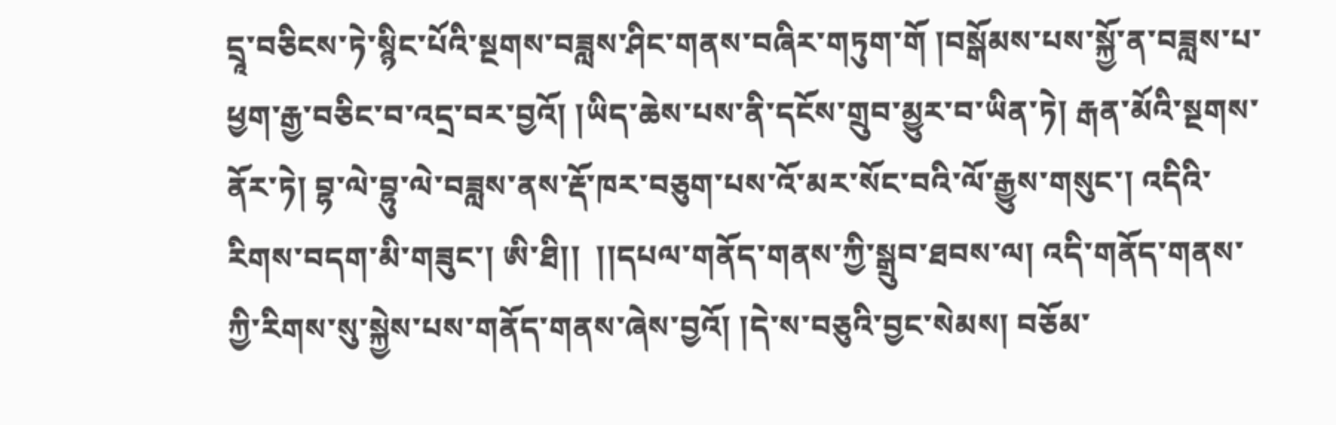དྲཱ་བཅིངས་ཏེ་སྙིང་པོའི་སྔགས་བཟླས་ཤིང་གནས་བཞིར་གཏུག་གོ །བསྒོམས་པས་སྐྱོ་ན་བཟླས་པ་ཕྱག་རྒྱ་བཅིང་བ་འདྲ་བར་བྱའོ། །ཡིད་ཆེས་པས་ནི་དངོས་གྲུབ་མྱུར་བ་ཡིན་ཏེ། རྒན་མོའི་སྔགས་ནོར་ཏེ། བྷ་ལེ་བྷུ་ལེ་བཟླས་ནས་རྡོ་ཁར་བཅུག་པས་འོ་མར་སོང་བའི་ལོ་རྒྱུས་གསུང་། འདིའི་རིགས་བདག་མི་གཟུང་། ཨི་ཐི།།  །།དཔལ་གནོད་གནས་ཀྱི་སྒྲུབ་ཐབས་ལ། འདི་གནོད་གནས་ཀྱི་རིགས་སུ་སྐྱེས་པས་གནོད་གནས་ཞེས་བྱའོ། །དེ་ས་བཅུའི་བྱང་སེམས། བཅོམ་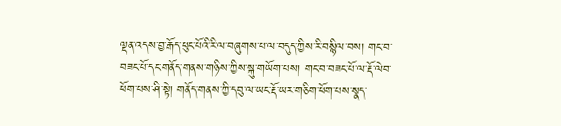ལྡན་འདས་བྱ་རྒོད་ཕུང་པོའི་རི་ལ་བཞུགས་པ་ལ་བདུད་ཀྱིས་རི་བསྙིལ་བས། གང་བ་བཟང་པོ་དང་གནོད་གནས་གཉིས་ཀྱིས་སྐུ་གཡོག་པས། གང་བ་བཟང་པོ་ལ་རྡོ་ལེབ་ཕོག་པས་ཤི་སྟེ། གནོད་གནས་ཀྱི་དབུ་ལ་ཡང་རྡོ་ཡར་གཅིག་ཕོག་པས་སྣད་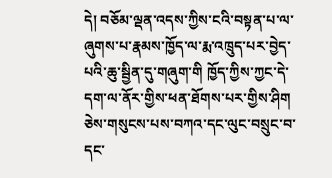དེ། བཅོམ་ལྡན་འདས་ཀྱིས་ངའི་བསྟན་པ་ལ་ཞུགས་པ་རྣམས་ཁྱོད་ལ་རྨ་འཁྲུད་པར་བྱེད་པའི་ཆུ་སྦྱིན་དུ་གཞུག་གི ཁྱོད་ཀྱིས་ཀྱང་དེ་དག་ལ་ནོར་གྱིས་ཕན་ཐོགས་པར་གྱིས་ཤིག ཅེས་གསུངས་པས་བཀའ་དང་ལུང་བསྲུང་བ་དང་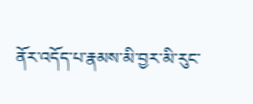ནོར་འདོད་པ་རྣམས་མི་བྱར་མི་རུང་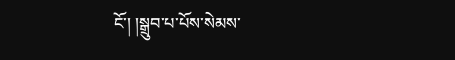ངོ་། །སྒྲུབ་པ་པོས་སེམས་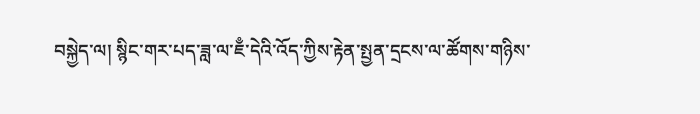བསྐྱེད་ལ། སྙིང་གར་པད་ཟླ་ལ་ཇྃ་དེའི་འོད་ཀྱིས་རྟེན་སྤྱན་དྲངས་ལ་ཚོགས་གཉིས་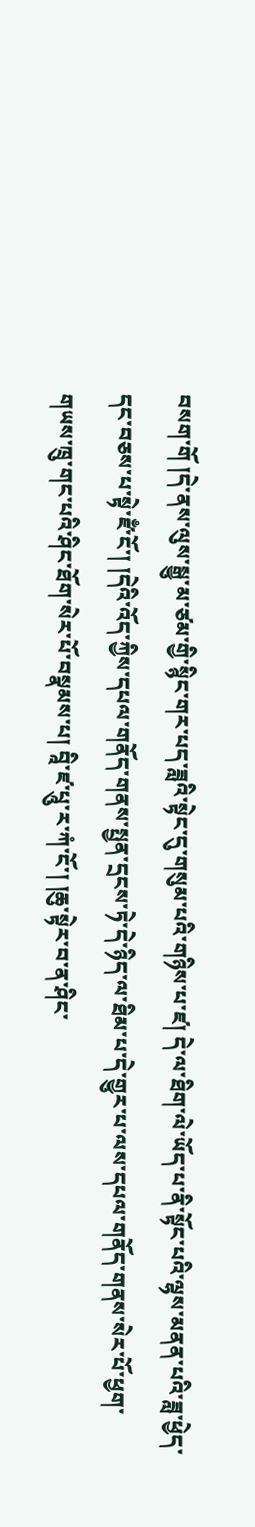བསག་གོ །དེ་ནས་ལུས་སྒྱུ་མ་ཙམ་གྱི་སྙིང་གར་པད་ཟླའི་སྟེང་དུ་གསུམ་པའི་གཉིས་པ་ཛ། དེ་ལ་ཐིག་ལེ་ཡོད་པ་ནི་སྟོང་པའི་ལྷས་མནན་པའི་ཟླ་ཕྱེད་དང་བཅས་པ་སྟེ་ཛྃ་ངོ་། །དེའི་འོད་ཀྱིས་དཔལ་གནོད་གནས་སྤྱན་དྲངས་ཏེ་དེ་ཉིད་ལ་ཐིམ་པ་དེ་གྱུར་པ་ལས་དཔལ་གནོད་གནས་སེར་པོ་ཕྱག་གཡས་ཁྲུ་གང་པའི་ཤིང་ཐོག་སེར་པོ་བསྣམས་པ། བཱི་ཛ་པཱུ་ར་ཀཾ་ངོ་། །ཆུ་སྟེར་བ་ན་ཤིང་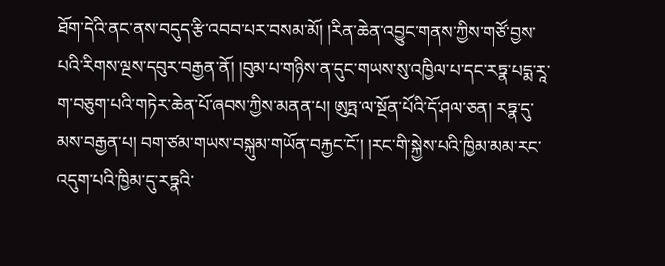ཐོག་དེའི་ནང་ནས་བདུད་རྩི་འབབ་པར་བསམ་མོ། །རིན་ཆེན་འབྱུང་གནས་ཀྱིས་གཙོ་བྱས་པའི་རིགས་ལྔས་དབུར་བརྒྱན་ནོ། །བུམ་པ་གཉིས་ན་དུང་གཡས་སུ་འཁྱིལ་པ་དང་རཏྣ་པདྨ་རཱ་ག་བཅུག་པའི་གཏེར་ཆེན་པོ་ཞབས་ཀྱིས་མནན་པ། ཨུཏྤ་ལ་སྔོན་པོའི་དོ་ཤལ་ཅན། རཏྣ་དུ་མས་བརྒྱན་པ། བག་ཙམ་གཡས་བསྐུམ་གཡོན་བརྐྱང་ངོ་། །རང་གི་སྐྱེས་པའི་ཁྱིམ་མམ་རང་འདུག་པའི་ཁྱིམ་དུ་རཏྣའི་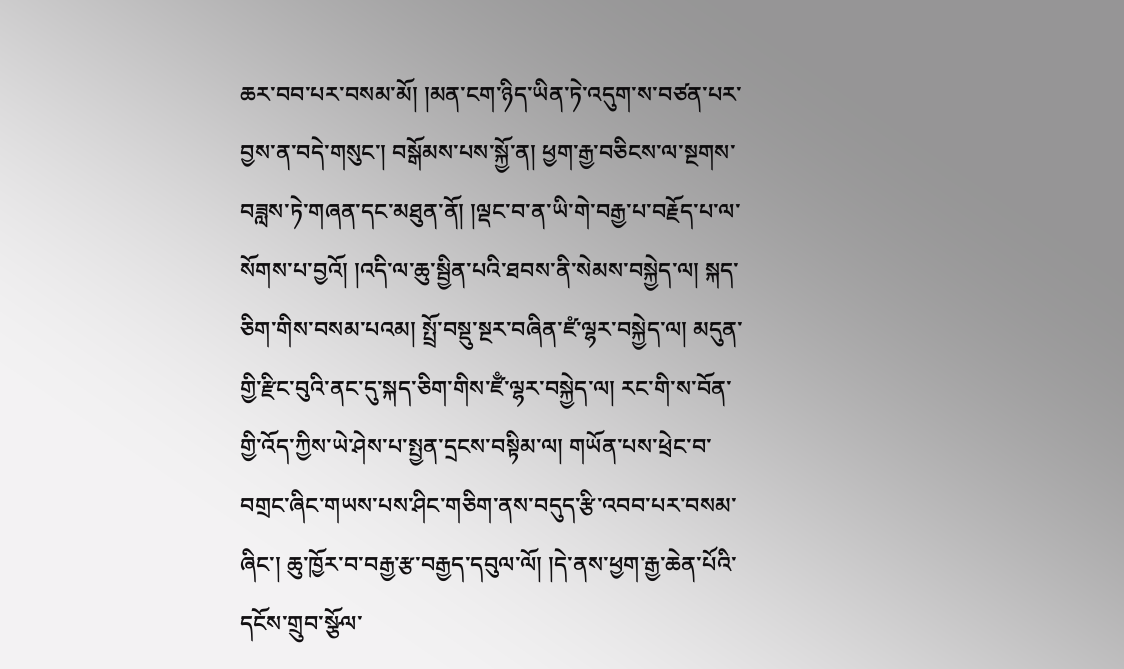ཆར་བབ་པར་བསམ་མོ། །མན་ངག་ཉིད་ཡིན་ཏེ་འདུག་ས་བཙན་པར་བྱས་ན་བདེ་གསུང་། བསྒོམས་པས་སྐྱོ་ན། ཕྱག་རྒྱ་བཅིངས་ལ་སྔགས་བཟླས་ཏེ་གཞན་དང་མཐུན་ནོ། །ལྡང་བ་ན་ཡི་གེ་བརྒྱ་པ་བརྗོད་པ་ལ་སོགས་པ་བྱའོ། །འདི་ལ་ཆུ་སྦྱིན་པའི་ཐབས་ནི་སེམས་བསྐྱེད་ལ། སྐད་ཅིག་གིས་བསམ་པའམ། སྤྲོ་བསྡུ་སྔར་བཞིན་ཛཾ་ལྷར་བསྐྱེད་ལ། མདུན་གྱི་རྫིང་བུའི་ནང་དུ་སྐད་ཅིག་གིས་ཛྃ་ལྷར་བསྐྱེད་ལ། རང་གི་ས་བོན་གྱི་འོད་ཀྱིས་ཡེ་ཤེས་པ་སྤྱན་དྲངས་བསྟིམ་ལ། གཡོན་པས་ཕྲེང་བ་བགྲང་ཞིང་གཡས་པས་ཤིང་གཅིག་ནས་བདུད་རྩི་འབབ་པར་བསམ་ཞིང་། ཆུ་ཁྱོར་བ་བརྒྱ་རྩ་བརྒྱད་དབུལ་ལོ། །དེ་ནས་ཕྱག་རྒྱ་ཆེན་པོའི་དངོས་གྲུབ་སྩོལ་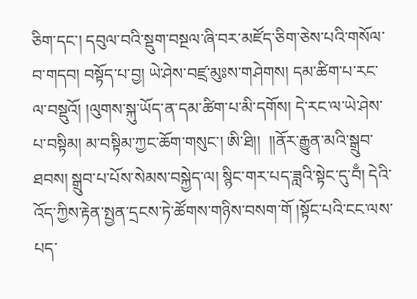ཅིག་དང་། དབུལ་བའི་སྡུག་བསྔལ་ཞི་བར་མཛོད་ཅིག་ཅེས་པའི་གསོལ་བ་གདབ། བསྟོད་པ་བྱ། ཡེ་ཤེས་བཛྲ་མུཿས་གཤེགས། དམ་ཚིག་པ་རང་ལ་བསྡུའོ། །ལུགས་སྐུ་ཡོད་ན་དམ་ཚིག་པ་མི་དགོས། དེ་རང་ལ་ཡེ་ཤེས་པ་བསྟིམ། མ་བསྟིམ་ཀྱང་ཆོག་གསུང་། ཨི་ཐི།།  །།ནོར་རྒྱུན་མའི་སྒྲུབ་ཐབས། སྒྲུབ་པ་པོས་སེམས་བསྐྱེད་ལ། སྙིང་གར་པད་ཟླའི་སྟེང་དུ་བྃ། དེའི་འོད་ཀྱིས་རྟེན་སྤྱན་དྲངས་ཏེ་ཚོགས་གཉིས་བསག་གོ །སྟོང་པའི་ངང་ལས་པད་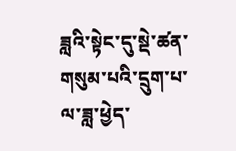ཟླའི་སྟེང་དུ་སྡེ་ཚན་གསུམ་པའི་དྲུག་པ་ལ་ཟླ་ཕྱེད་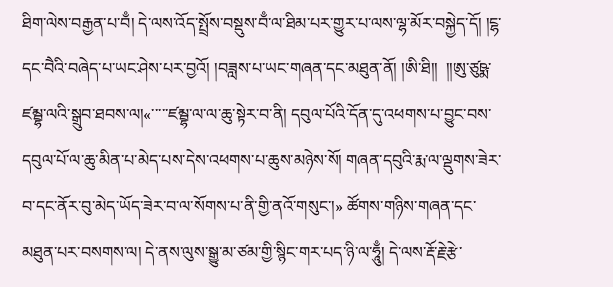ཐིག་ལེས་བརྒྱན་པ་བྃ། དེ་ལས་འོད་སྤྲོས་བསྡུས་བྃ་ལ་ཐིམ་པར་གྱུར་པ་ལས་ལྷ་མོར་བསྐྱེད་དོ། །ངྷ་དང་བཻའི་བཞེད་པ་ཡང་ཤེས་པར་བྱའོ། །བཟླས་པ་ཡང་གཞན་དང་མཐུན་ནོ། །ཨི་ཐི།།  །།ཨུ་ཙུཥྨ་ཛམྦྷ་ལའི་སྒྲུབ་ཐབས་ལ།«་་་་་ཛམྦྷ་ལ་ལ་ཆུ་སྟེར་བ་ནི། དབུལ་པོའི་དོན་དུ་འཕགས་པ་བྱུང་བས་དབུལ་པོ་ལ་ཆུ་མིན་པ་མེད་པས་དེས་འཕགས་པ་ཆུས་མཉེས་སོ། གཞན་དབུའི་རྨ་ལ་ལྡུགས་ཟེར་བ་དང་ནོར་བུ་མེད་ཡོད་ཟེར་བ་ལ་སོགས་པ་ནི་གྱི་ནའོ་གསུང་།» ཚོགས་གཉིས་གཞན་དང་མཐུན་པར་བསགས་ལ། དེ་ནས་ལུས་སྒྱུ་མ་ཙམ་གྱི་སྙིང་གར་པད་ཉི་ལ་ཧཱུྃ། དེ་ལས་རྡོ་རྗེ་རྩེ་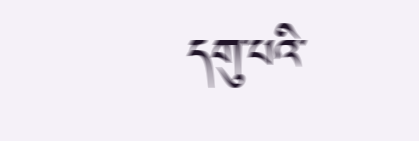དགུ་པའི་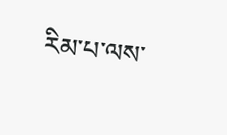རིམ་པ་ལས་